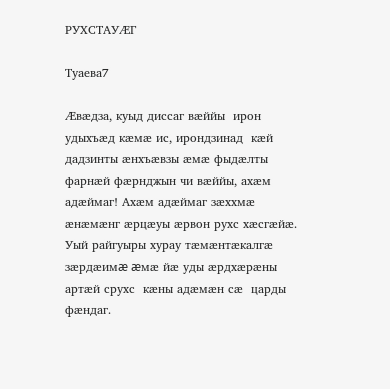РУХСТАУÆГ

Туаева7

Æвæдза, куыд диссаг вæййы  ирон удыхъæд кæмæ ис, ирондзинад  кæй дадзинты æнхъæвзы æмæ фыдæлты фарнæй фæрнджын чи вæййы, ахæм адæймаг! Ахæм адæймаг зæххмæ æнæмæнг æрцæуы æрвон рухс хæсгæйæ. Уый райгуыры хурау тæмæнтæкалгæ зæрдæимæ æмæ йæ уды æрдхæрæны артæй срухс  кæны адæмæн сæ  царды фæндаг.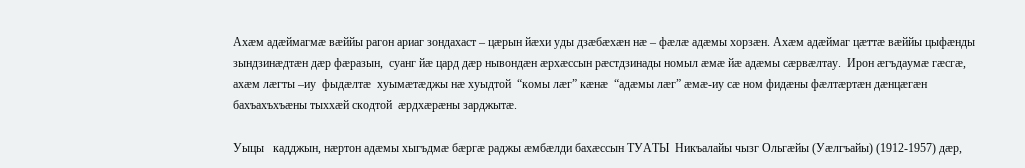Ахæм адæймагмæ вæййы рагон ариаг зондахаст – цæрын йæхи уды дзæбæхæн нæ – фæлæ адæмы хорзæн. Ахæм адæймаг цæттæ вæййы цыфæнды зындзинæдтæн дæр фæразын,  суанг йæ цард дæр нывондæн æрхæссын рæстдзинады номыл æмæ йæ адæмы сæрвæлтау.  Ирон æгъдаумæ гæсгæ,  ахæм лæгты –иу  фыдæлтæ  хуымæтæджы нæ хуыдтой  “комы лæг” кæнæ  “адæмы лæг” æмæ-иу сæ ном фидæны фæлтæртæн дæнцæгæн бахъахъхъæны тыххæй скодтой  æрдхæрæны зарджытæ.

Уыцы   кадджын, нæртон адæмы хыгъдмæ бæргæ раджы æмбæлди бахæссын ТУАТЫ  Никъалайы чызг Ольгæйы (Уæлгъайы) (1912-1957) дæр,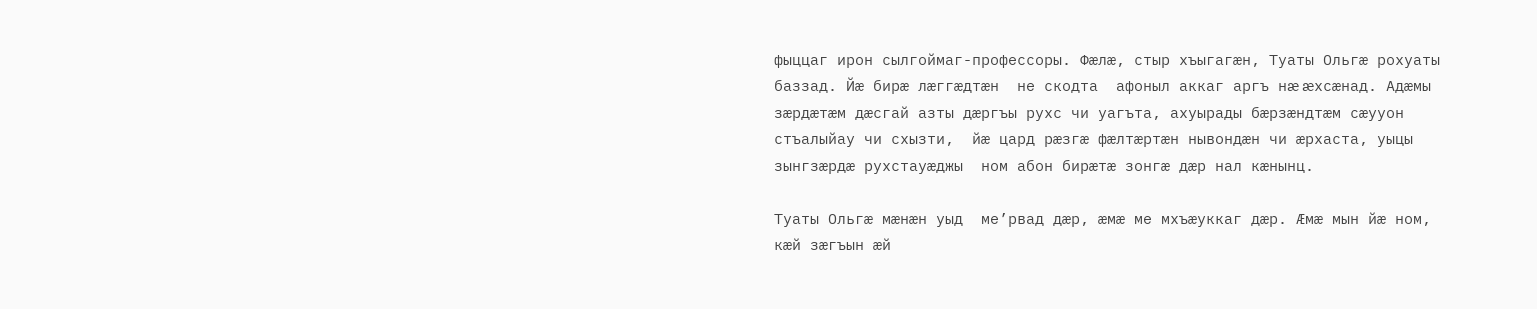фыццаг ирон сылгоймаг-профессоры. Фæлæ, стыр хъыгагæн, Туаты Ольгæ рохуаты баззад. Йæ бирæ лæггæдтæн  не скодта  афоныл аккаг аргъ нæ æхсæнад. Адæмы зæрдæтæм дæсгай азты дæргъы рухс чи уагъта, ахуырады бæрзæндтæм сæууон стъалыйау чи схызти,  йæ цард рæзгæ фæлтæртæн нывондæн чи æрхаста, уыцы зынгзæрдæ рухстауæджы  ном абон бирæтæ зонгæ дæр нал кæнынц.

Туаты Ольгæ мæнæн уыд  ме’рвад дæр, æмæ ме мхъæуккаг дæр. Æмæ мын йæ ном, кæй зæгъын æй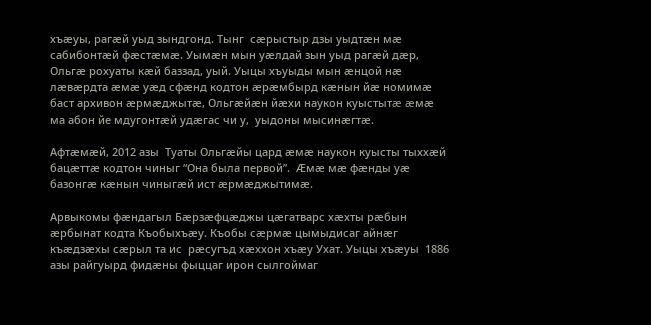хъæуы, рагæй уыд зындгонд. Тынг  сæрыстыр дзы уыдтæн мæ сабибонтæй фæстæмæ. Уымæн мын уæлдай зын уыд рагæй дæр,  Ольгæ рохуаты кæй баззад, уый. Уыцы хъуыды мын æнцой нæ лæвæрдта æмæ уæд сфæнд кодтон æрæмбырд кæнын йæ номимæ баст архивон æрмæджытæ, Ольгæйæн йæхи наукон куыстытæ æмæ ма абон йе мдугонтæй удæгас чи у,  уыдоны мысинæгтæ.

Афтæмæй, 2012 азы  Туаты Ольгæйы цард æмæ наукон куысты тыххæй бацæттæ кодтон чиныг “Она была первой”.  Æмæ мæ фæнды уæ базонгæ кæнын чиныгæй ист æрмæджытимæ.

Арвыкомы фæндагыл Бæрзæфцæджы цæгатварс хæхты рæбын æрбынат кодта Къобыхъæу. Къобы сæрмæ цымыдисаг айнæг къæдзæхы сæрыл та ис  рæсугъд хæххон хъæу Ухат. Уыцы хъæуы  1886 азы райгуырд фидæны фыццаг ирон сылгоймаг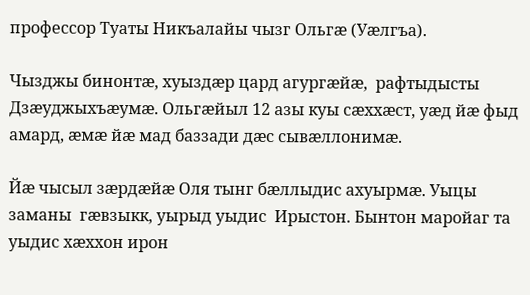профессор Туаты Никъалайы чызг Ольгæ (Уæлгъа).

Чызджы бинонтæ, хуыздæр цард агургæйæ,  рафтыдысты Дзæуджыхъæумæ. Ольгæйыл 12 азы куы сæххæст, уæд йæ фыд амард, æмæ йæ мад баззади дæс сывæллонимæ.

Йæ чысыл зæрдæйæ Оля тынг бæллыдис ахуырмæ. Уыцы заманы  гæвзыкк, уырыд уыдис  Ирыстон. Бынтон маройаг та уыдис хæххон ирон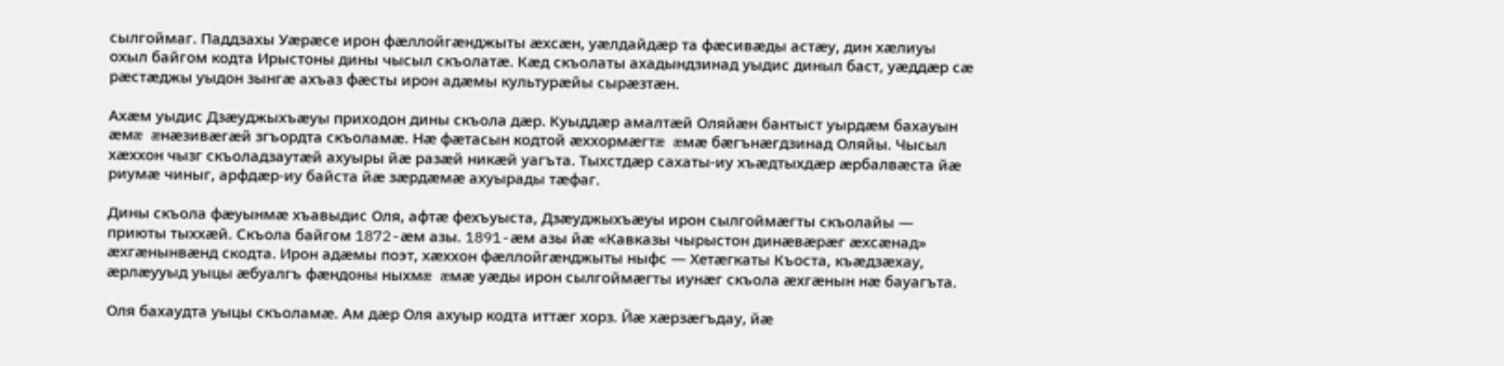сылгоймаг. Паддзахы Уæрæсе ирон фæллойгæнджыты æхсæн, уæлдайдæр та фæсивæды астæу, дин хæлиуы охыл байгом кодта Ирыстоны дины чысыл скъолатæ. Кæд скъолаты ахадындзинад уыдис диныл баст, уæддæр сæ рæстæджы уыдон зынгæ ахъаз фæсты ирон адæмы культурæйы сырæзтæн.

Ахæм уыдис Дзæуджыхъæуы приходон дины скъола дæр. Куыддæр амалтæй Оляйæн бантыст уырдæм бахауын æмæ æнæзивæгæй згъордта скъоламæ. Нæ фæтасын кодтой æххормæгтæ æмæ бæгънæгдзинад Оляйы. Чысыл хæххон чызг скъоладзаутæй ахуыры йæ разæй никæй уагъта. Тыхстдæр сахаты-иу хъæдтыхдæр æрбалвæста йæ риумæ чиныг, арфдæр-иу байста йæ зæрдæмæ ахуырады тæфаг.

Дины скъола фæуынмæ хъавыдис Оля, афтæ фехъуыста, Дзæуджыхъæуы ирон сылгоймæгты скъолайы — приюты тыххæй. Скъола байгом 1872-æм азы. 1891-æм азы йæ «Кавказы чырыстон динæвæрæг æхсæнад» æхгæнынвæнд скодта. Ирон адæмы поэт, хæххон фæллойгæнджыты ныфс — Хетæгкаты Къоста, къæдзæхау, æрлæууыд уыцы æбуалгъ фæндоны ныхмæ æмæ уæды ирон сылгоймæгты иунæг скъола æхгæнын нæ бауагъта.

Оля бахаудта уыцы скъоламæ. Ам дæр Оля ахуыр кодта иттæг хорз. Йæ хæрзæгъдау, йæ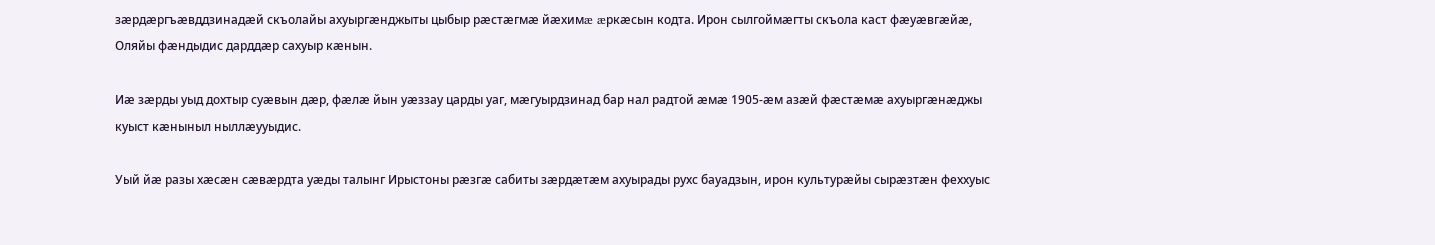зæрдæргъæвддзинадæй скъолайы ахуыргæнджыты цыбыр рæстæгмæ йæхимæ æркæсын кодта. Ирон сылгоймæгты скъола каст фæуæвгæйæ, Оляйы фæндыдис дарддæр сахуыр кæнын.

Иæ зæрды уыд дохтыр суæвын дæр, фæлæ йын уæззау царды уаг, мæгуырдзинад бар нал радтой æмæ 1905-æм азæй фæстæмæ ахуыргæнæджы куыст кæныныл ныллæууыдис.

Уый йæ разы хæсæн сæвæрдта уæды талынг Ирыстоны рæзгæ сабиты зæрдæтæм ахуырады рухс бауадзын, ирон культурæйы сырæзтæн феххуыс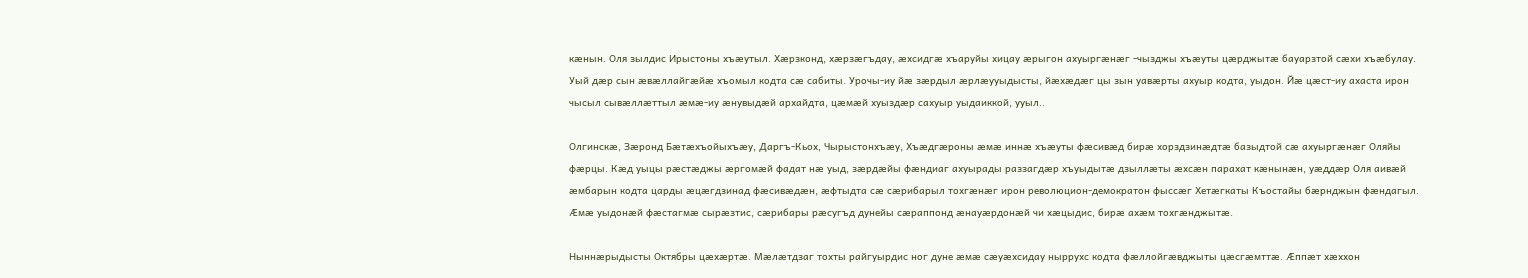кæнын. Оля зылдис Ирыстоны хъæутыл. Хæрзконд, хæрзæгъдау, æхсидгæ хъаруйы хицау æрыгон ахуыргæнæг -чызджы хъæуты цæрджытæ бауарзтой сæхи хъæбулау. Уый дæр сын æвæллайгæйæ хъомыл кодта сæ сабиты. Урочы-иу йæ зæрдыл æрлæууыдысты, йæхæдæг цы зын уавæрты ахуыр кодта, уыдон. Йæ цæст-иу ахаста ирон чысыл сывæллæттыл æмæ-иу æнувыдæй архайдта, цæмæй хуыздæр сахуыр уыдаиккой, ууыл..

Олгинскæ, Зæронд Бæтæхъойыхъæу, Даргъ-Кьох, Чырыстонхъæу, Хъæдгæроны æмæ иннæ хъæуты фæсивæд бирæ хорздзинæдтæ базыдтой сæ ахуыргæнæг Оляйы фæрцы. Кæд уыцы рæстæджы æргомæй фадат нæ уыд, зæрдæйы фæндиаг ахуырады раззагдæр хъуыдытæ дзыллæты æхсæн парахат кæнынæн, уæддæр Оля аивæй æмбарын кодта царды æцæгдзинад фæсивæдæн, æфтыдта сæ сæрибарыл тохгæнæг ирон революцион-демократон фыссæг Хетæгкаты Къостайы бæрнджын фæндагыл. Æмæ уыдонæй фæстагмæ сырæзтис, сæрибары рæсугъд дунейы сæраппонд æнауæрдонæй чи хæцыдис, бирæ ахæм тохгæнджытæ.

Ныннæрыдысты Октябры цæхæртæ. Мæлæтдзаг тохты райгуырдис ног дуне æмæ сæуæхсидау ныррухс кодта фæллойгæвджыты цæсгæмттæ. Æппæт хæххон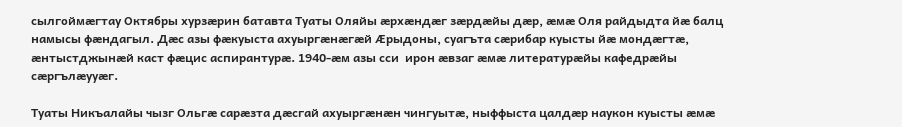сылгоймæгтау Октябры хурзæрин батавта Туаты Оляйы æрхæндæг зæрдæйы дæр, æмæ Оля райдыдта йæ балц намысы фæндагыл. Дæс азы фæкуыста ахуыргæнæгæй Æрыдоны, суагъта сæрибар куысты йæ мондæгтæ, æнтыстджынæй каст фæцис аспирантурæ. 1940-æм азы сси  ирон æвзаг æмæ литературæйы кафедрæйы сæргълæууæг.

Туаты Никъалайы чызг Ольгæ сарæзта дæсгай ахуыргæнæн чингуытæ, ныффыста цалдæр наукон куысты æмæ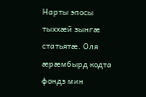Нарты эпосы тыххæй зынгæ статьятæ. Оля æрæмбырд кодта фондз мин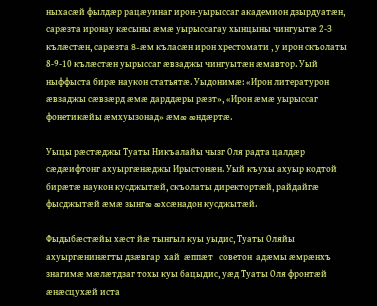ныхасæй фылдæр рацæуинаг ирон-уырыссаг академион дзырдуатæн, сарæзта иронау кæсыны æмæ уырыссагау хынцыны чингуытæ 2-З кълæстæн, сарæзта 8-æм къласæн ирон хрестомати , у ирон скъолаты 8-9-10 кълæстæн уырыссаг æвзаджы чингуытæн æмавтор. Уый ныффыста бирæ наукон статьятæ. Уыдонимæ: «Ирон литературон æвзаджы сæвзæрд æмæ дарддæры рæзт», «Ирон æмæ уырыссаг фонетикæйы æмхуызонад» æмæ æндæртæ.

Уыцы рæстæджы Туаты Никъалайы чызг Оля радта цалдæр сæдæифтонг ахуыргæнæджы Ирыстонæн. Уый къухы ахуыр кодтой бирæтæ наукон кусджытæй, скъолаты директортæй, райдайгæ фысджытæй æмæ зынгæ æхсæнадон кусджытæй.

Фыдыбæстæйы хæст йæ тынгыл куы уыдис, Туаты Оляйы ахуыргæнинæгты дзæвгар  хай  æппæт   советон  адæмы æмрæнхъ знагимæ мæлæтдзаг тохы куы бацыдис, уæд Туаты Оля фронтæй æнæсцухæй иста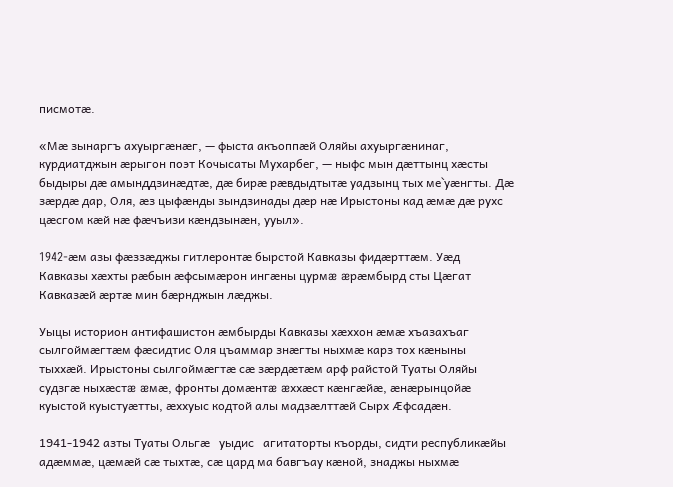писмотæ.

«Мæ зынаргъ ахуыргæнæг, — фыста акъоппæй Оляйы ахуыргæнинаг, курдиатджын æрыгон поэт Кочысаты Мухарбег, — ныфс мын дæттынц хæсты быдыры дæ амынддзинæдтæ, дæ бирæ рæвдыдтытæ уадзынц тых ме`уæнгты. Дæ зæрдæ дар, Оля, æз цыфæнды зындзинады дæр нæ Ирыстоны кад æмæ дæ рухс цæсгом кæй нæ фæчъизи кæндзынæн, ууыл».

1942-æм азы фæззæджы гитлеронтæ бырстой Кавказы фидæрттæм. Уæд Кавказы хæхты рæбын æфсымæрон ингæны цурмæ æрæмбырд сты Цæгат Кавказæй æртæ мин бæрнджын лæджы.

Уыцы историон антифашистон æмбырды Кавказы хæххон æмæ хъазахъаг сылгоймæгтæм фæсидтис Оля цъаммар знæгты ныхмæ карз тох кæныны тыххæй. Ирыстоны сылгоймæгтæ сæ зæрдæтæм арф райстой Туаты Оляйы судзгæ ныхæстæ æмæ, фронты домæнтæ æххæст кæнгæйæ, æнæрынцойæ куыстой куыстуæтты, æххуыс кодтой алы мадзæлттæй Сырх Æфсадæн.

1941-1942 азты Туаты Ольгæ   уыдис   агитаторты къорды, сидти республикæйы адæммæ, цæмæй сæ тыхтæ, сæ цард ма бавгъау кæной, знаджы ныхмæ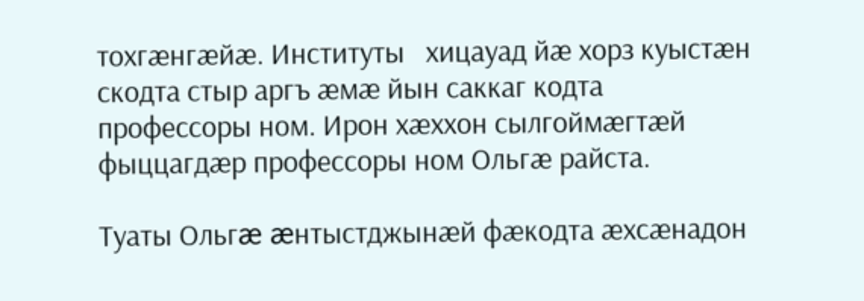тохгæнгæйæ. Институты   хицауад йæ хорз куыстæн скодта стыр аргъ æмæ йын саккаг кодта профессоры ном. Ирон хæххон сылгоймæгтæй фыццагдæр профессоры ном Ольгæ райста.

Туаты Ольгæ æнтыстджынæй фæкодта æхсæнадон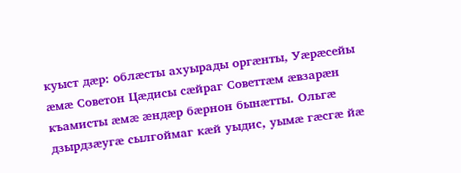куыст дæр: облæсты ахуырады оргæнты, Уæрæсейы æмæ Советон Цæдисы сæйраг Советтæм æвзарæн къамисты æмæ æндæр бæрнон бынæтты. Ольгæ дзырдзæугæ сылгоймаг кæй уыдис, уымæ гæсгæ йæ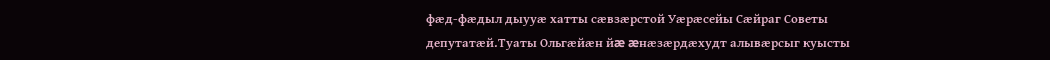фæд-фæдыл дыууæ хатты сæвзæрстой Уæрæсейы Сæйраг Советы депутатæй.Туаты Ольгæйæн йæ æнæзæрдæхудт алывæрсыг куысты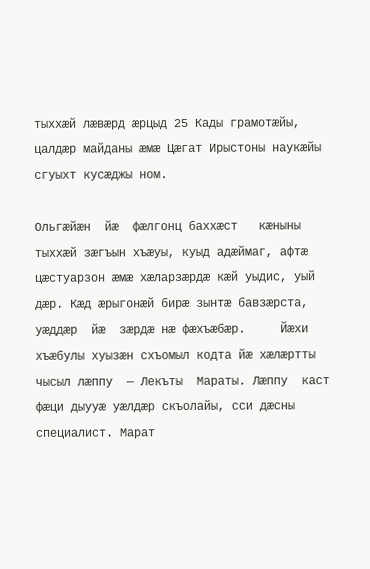тыххæй лæвæрд æрцыд 25 Кады грамотæйы, цалдæр майданы æмæ Цæгат Ирыстоны наукæйы сгуыхт кусæджы ном.

Ольгæйæн  йæ  фæлгонц баххæст   кæныны   тыххæй зæгъын хъæуы, куыд адæймаг, афтæ цæстуарзон æмæ хæларзæрдæ кæй уыдис, уый дæр. Кæд æрыгонæй бирæ зынтæ бавзæрста, уæддæр  йæ  зæрдæ нæ фæхъæбæр.     Йæхи хъæбулы хуызæн схъомыл кодта йæ хæлæртты чысыл лæппу  — Лекъты  Мараты. Лæппу  каст фæци дыууæ уæлдæр скъолайы, сси дæсны специалист. Марат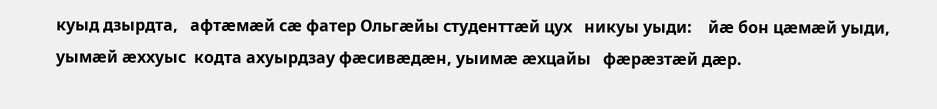куыд дзырдта,   афтæмæй сæ фатер Ольгæйы студенттæй цух   никуы уыди:    йæ бон цæмæй уыди, уымæй æххуыс  кодта ахуырдзау фæсивæдæн, уыимæ æхцайы   фæрæзтæй дæр.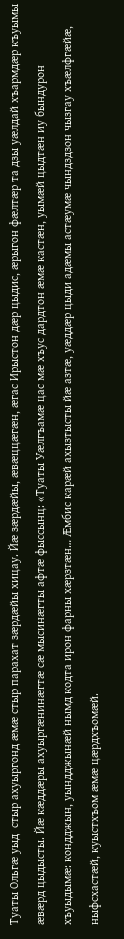Туаты Ольгæ уыд  стыр ахуыргонд æмæ стыр парахат зæрдæйы хицау. Йæ зæрдæйы, æвæццæгæн, æгас Ирыстон дæр цыдис, æрыгон фæлтæр та дзы уæлдай хъармдæр къуымы æвæрд цыдысты. Йæ кæддæры ахуыргæнинæгтæ сæ мысинæгты афтæ фыссынц: «Туаты Уæлгъамæ цас мæ хъус дардтон æмæ кастæн, уымæй цыдтæн иу бындурон хъуыдымæ: кондджын, уындджынæй нымд кодта ирон фарны хæрзтæн… Æмбис карæй ахызтысты йæ азтæ, уæддæр цыди адæмы астæумæ чындздзон чызгау хъæлфгæйæ, ныфсхастæй, куыстхъом æмæ цæрдхъомæй.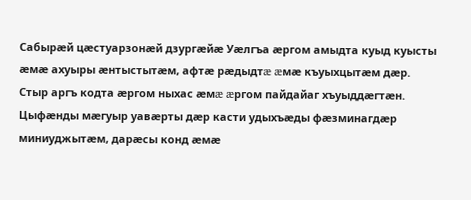Сабырæй цæстуарзонæй дзургæйæ Уæлгъа æргом амыдта куыд куысты  æмæ ахуыры æнтыстытæм, афтæ рæдыдтæ æмæ къуыхцытæм дæр. Стыр аргъ кодта æргом ныхас æмæ æргом пайдайаг хъуыддæгтæн. Цыфæнды мæгуыр уавæрты дæр касти удыхъæды фæзминагдæр миниуджытæм, дарæсы конд æмæ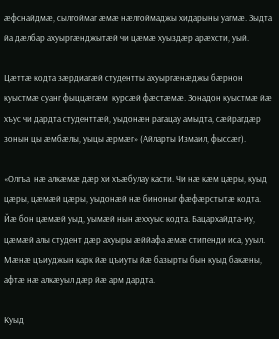æфснайдмæ, сылгоймаг æмæ нæлгоймаджы хидарыны уагмæ. Зыдта йа дæлбар ахуыргæнджытæй чи цæмæ хуыздæр арæхсти, уый.

Цæттæ кодта зæрдиагæй студентты ахуыргæнæджы бæрнон куыстмæ суанг фыццæгæм  курсæй фæстæмæ. Зонадон куыстмæ йæ хъус чи дардта студенттæй, уыдонæн рагацау амыдта, сæйрагдæр зонын цы æмбæлы, уыцы æрмæг» (Айларты Измаил, фыссæг).

«Олгъа  нæ алкæмæ дæр хи хъæбулау касти. Чи нæ кæм цæры, куыд цæры, цæмæй цæры, уыдонæй нæ биноныг фæфæрстытæ кодта. Йæ бон цæмæй уыд, уымæй нын æххуыс кодта. Бацархайдта-иу, цæмæй алы студент дæр ахуыры æййафа æмæ стипенди иса, ууыл. Мæнæ цъиуджын карк йæ цъиуты йæ базырты бын куыд бакæны, афтæ нæ алкæуыл дæр йæ арм дардта.

Куыд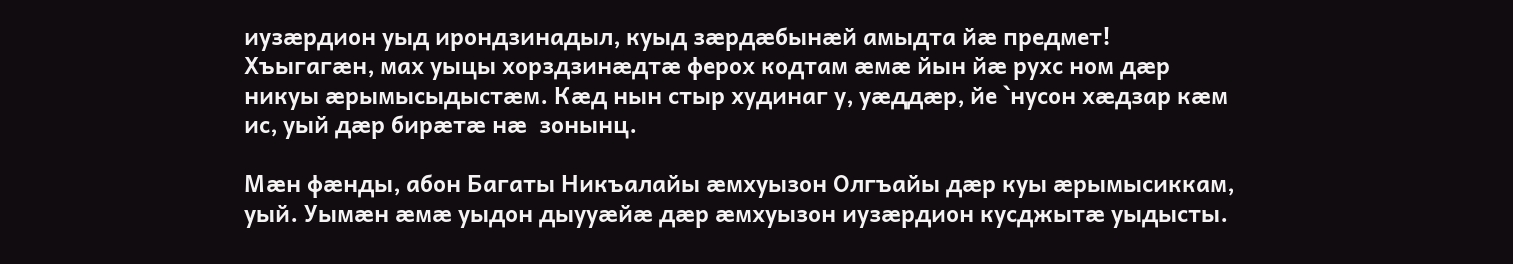иузæрдион уыд ирондзинадыл, куыд зæрдæбынæй амыдта йæ предмет! Хъыгагæн, мах уыцы хорздзинæдтæ ферох кодтам æмæ йын йæ рухс ном дæр никуы æрымысыдыстæм. Кæд нын стыр худинаг у, уæддæр, йе `нусон хæдзар кæм ис, уый дæр бирæтæ нæ  зонынц.

Мæн фæнды, абон Багаты Никъалайы æмхуызон Олгъайы дæр куы æрымысиккам, уый. Уымæн æмæ уыдон дыууæйæ дæр æмхуызон иузæрдион кусджытæ уыдысты.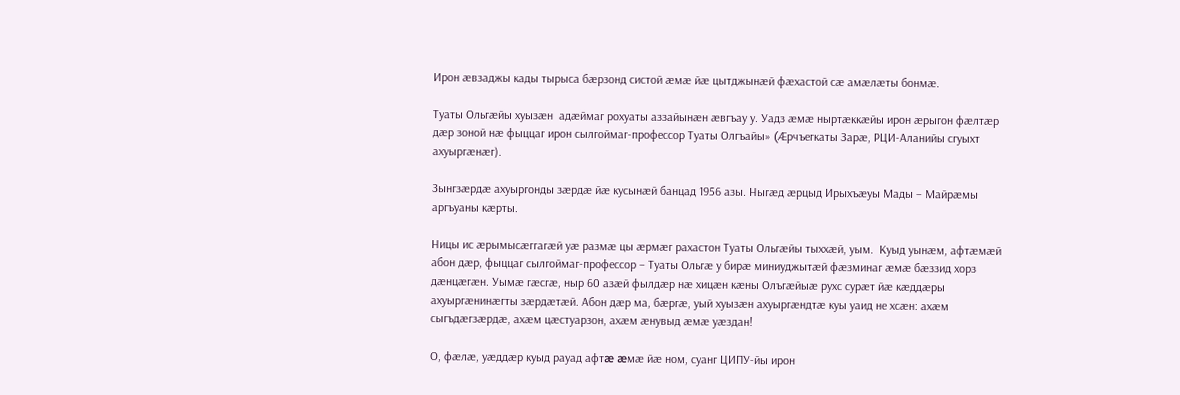Ирон æвзаджы кады тырыса бæрзонд систой æмæ йæ цытджынæй фæхастой сæ амæлæты бонмæ.

Туаты Ольгæйы хуызæн  адæймаг рохуаты аззайынæн æвгъау у. Уадз æмæ ныртæккæйы ирон æрыгон фæлтæр дæр зоной нæ фыццаг ирон сылгоймаг-профессор Туаты Олгъайы» (Æрчъегкаты Зарæ, РЦИ-Аланийы сгуыхт ахуыргæнæг).

Зынгзæрдæ ахуыргонды зæрдæ йæ кусынæй банцад 1956 азы. Ныгæд æрцыд Ирыхъæуы Мады – Майрæмы аргъуаны кæрты.

Ницы ис æрымысæггагæй уæ размæ цы æрмæг рахастон Туаты Ольгæйы тыххæй, уым.  Куыд уынæм, афтæмæй абон дæр, фыццаг сылгоймаг-профессор – Туаты Ольгæ у бирæ миниуджытæй фæзминаг æмæ бæззид хорз дæнцæгæн. Уымæ гæсгæ, ныр 60 азæй фылдæр нæ хицæн кæны Олъгæйыæ рухс сурæт йæ кæддæры ахуыргæнинæгты зæрдæтæй. Абон дæр ма, бæргæ, уый хуызæн ахуыргæндтæ куы уаид не хсæн: ахæм сыгъдæгзæрдæ, ахæм цæстуарзон, ахæм æнувыд æмæ уæздан!

О, фæлæ, уæддæр куыд рауад афтæ æмæ йæ ном, суанг ЦИПУ-йы ирон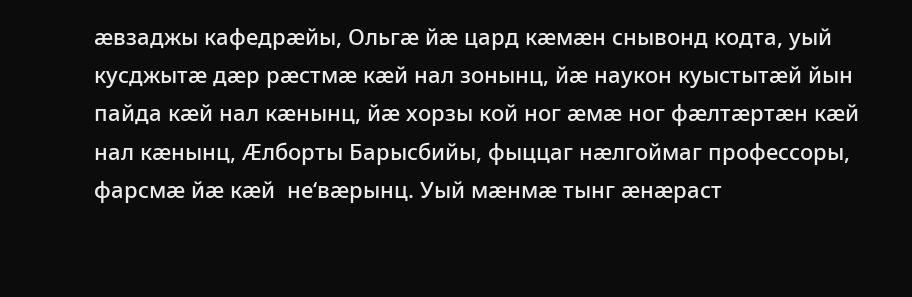æвзаджы кафедрæйы, Ольгæ йæ цард кæмæн снывонд кодта, уый кусджытæ дæр рæстмæ кæй нал зонынц, йæ наукон куыстытæй йын пайда кæй нал кæнынц, йæ хорзы кой ног æмæ ног фæлтæртæн кæй нал кæнынц, Æлборты Барысбийы, фыццаг нæлгоймаг профессоры,  фарсмæ йæ кæй  не‘вæрынц. Уый мæнмæ тынг æнæраст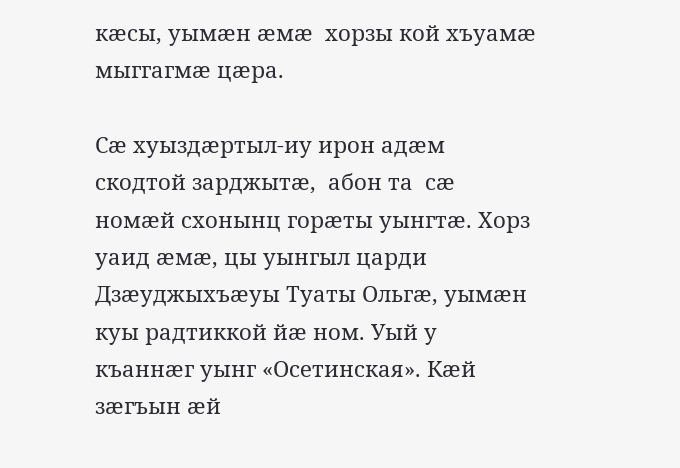кæсы, уымæн æмæ  хорзы кой хъуамæ мыггагмæ цæра.

Сæ хуыздæртыл-иу ирон адæм скодтой зарджытæ,  абон та  сæ номæй схонынц горæты уынгтæ. Хорз уаид æмæ, цы уынгыл царди Дзæуджыхъæуы Туаты Ольгæ, уымæн куы радтиккой йæ ном. Уый у  къаннæг уынг «Осетинская». Кæй зæгъын æй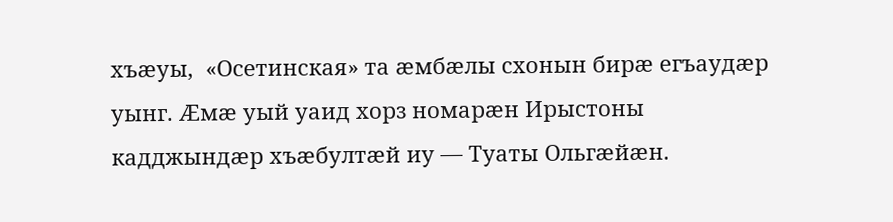хъæуы,  «Осетинская» та æмбæлы схонын бирæ егъаудæр уынг. Æмæ уый уаид хорз номарæн Ирыстоны кадджындæр хъæбултæй иу — Туаты Ольгæйæн.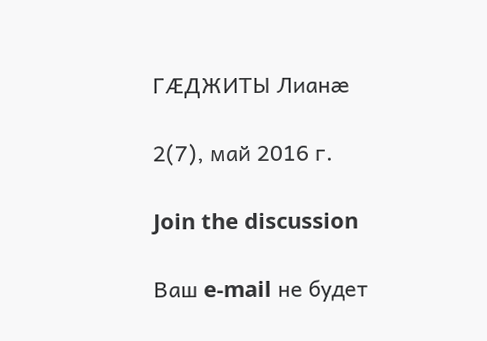ГÆДЖИТЫ Лианæ

2(7), май 2016 г.

Join the discussion

Ваш e-mail не будет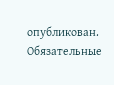опубликован. Обязательные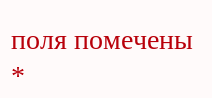поля помечены *